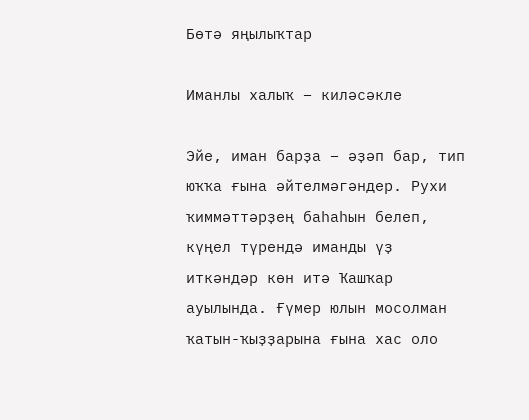Бөтә яңылыҡтар

Иманлы халыҡ – киләсәкле

Эйе, иман барҙа – әҙәп бар, тип юҡҡа ғына әйтелмәгәндер. Рухи ҡиммәттәрҙең баһаһын белеп, күңел түрендә иманды үҙ иткәндәр көн итә Ҡашҡар ауылында. Ғүмер юлын мосолман ҡатын-ҡыҙҙарына ғына хас оло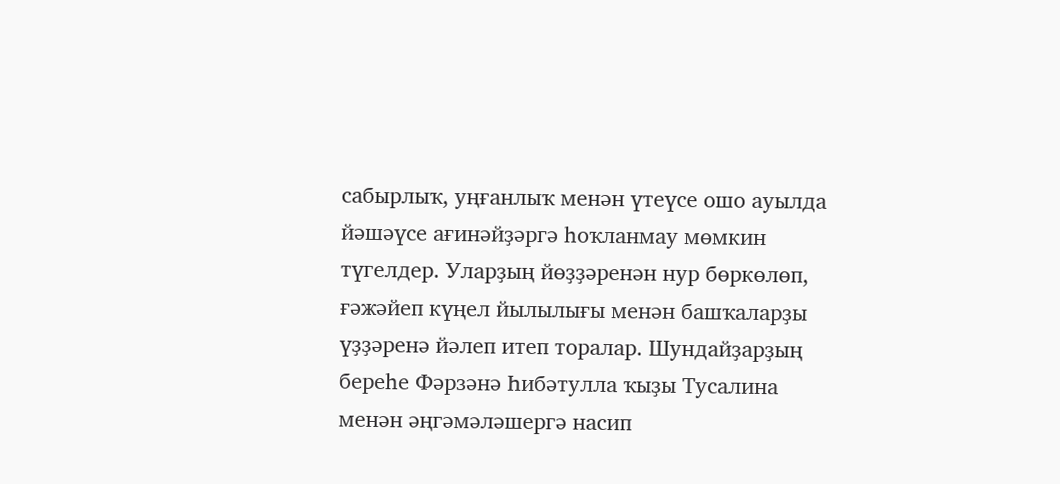сабырлыҡ, уңғанлыҡ менән үтеүсе ошо ауылда йәшәүсе ағинәйҙәргә һоҡланмау мөмкин түгелдер. Уларҙың йөҙҙәренән нур бөркөлөп, ғәжәйеп күңел йылылығы менән башҡаларҙы үҙҙәренә йәлеп итеп торалар. Шундайҙарҙың береһе Фәрзәнә Һибәтулла ҡыҙы Тусалина менән әңгәмәләшергә насип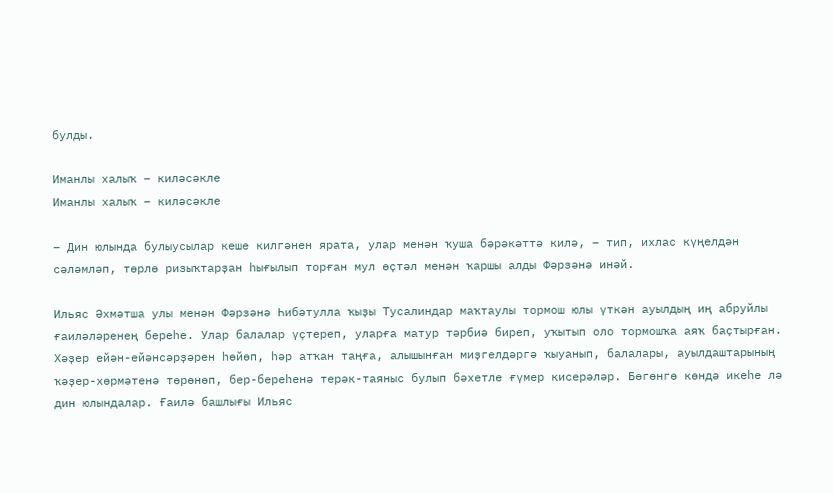булды.

Иманлы халыҡ – киләсәкле
Иманлы халыҡ – киләсәкле

– Дин юлында булыусылар кеше килгәнен ярата, улар менән ҡуша бәрәкәттә килә, – тип, ихлас күңелдән сәләмләп, төрлө ризыҡтарҙан һығылып торған мул өҫтәл менән ҡаршы алды Фәрзәнә инәй.

Ильяс Әхмәтша улы менән Фәрзәнә Һибәтулла ҡыҙы Тусалиндар маҡтаулы тормош юлы үткән ауылдың иң абруйлы ғаиләләренең береһе. Улар балалар үҫтереп, уларға матур тәрбиә биреп, уҡытып оло тормошҡа аяҡ баҫтырған. Хәҙер ейән-ейәнсәрҙәрен һөйөп, һәр атҡан таңға, алышынған миҙгелдәргә ҡыуанып, балалары, ауылдаштарының ҡәҙер-хөрмәтенә төрөнөп, бер-береһенә терәк-таяныс булып бәхетле ғүмер кисерәләр. Бөгөнгө көндә икеһе лә дин юлындалар. Ғаилә башлығы Ильяс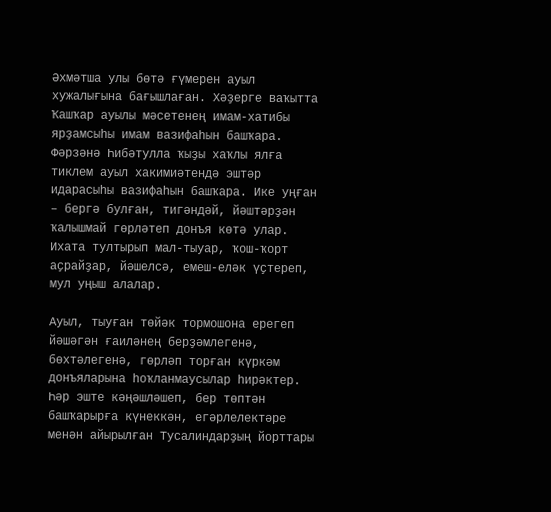Әхмәтша улы бөтә ғүмерен ауыл хужалығына бағышлаған. Хәҙерге ваҡытта Ҡашҡар ауылы мәсетенең имам-хатибы ярҙамсыһы имам вазифаһын башҡара. Фәрзәнә Һибәтулла ҡыҙы хаҡлы ялға тиклем ауыл хакимиәтендә эштәр идарасыһы вазифаһын башҡара. Ике уңған – бергә булған, тигәндәй, йәштәрҙән ҡалышмай гөрләтеп донъя көтә улар. Ихата тултырып мал-тыуар, ҡош-ҡорт аҫрайҙар, йәшелсә, емеш-еләк үҫтереп, мул уңыш алалар.

Ауыл, тыуған төйәк тормошона ерегеп йәшәгән ғаиләнең берҙәмлегенә, бөхтәлегенә, гөрләп торған күркәм донъяларына һоҡланмаусылар һирәктер. Һәр эште кәңәшләшеп, бер төптән башҡарырға күнеккән, егәрлелектәре менән айырылған Тусалиндарҙың йорттары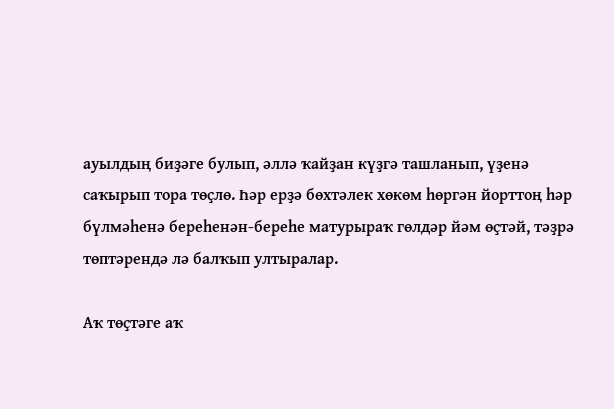ауылдың биҙәге булып, әллә ҡайҙан күҙгә ташланып, үҙенә саҡырып тора төҫлө. Һәр ерҙә бөхтәлек хөкөм һөргән йорттоң һәр бүлмәһенә береһенән-береһе матурыраҡ гөлдәр йәм өҫтәй, тәҙрә төптәрендә лә балҡып ултыралар.

Аҡ төҫтәге аҡ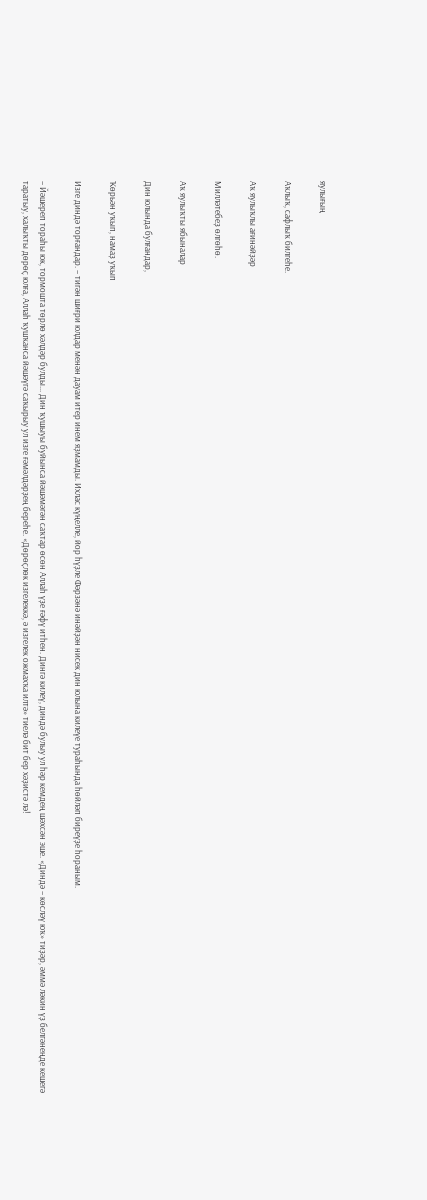яулығың

Аҡлыҡ, сафлыҡ билгеһе.

Аҡ яулыҡлы ағинәйҙәр

Милләтебеҙ өлгөһө.

Аҡ яулыҡты ябыналар

Дин юлында булғандар,

Ҡөрьән уҡып, намаҙ уҡып

Изге диндә торғандар. – тигән шиғри юлдар менән дауам итер инем яҙмамды. Ихлас күңелле, йор һүҙле Фәрзәнә инәйҙән нисек дин юлына килеүе тураһында һөйләп биреүҙе һораным.

– Йәшереп тораһы юк, тормошта төрлө хәлдәр булды... Дин ҡушыуы буйынса йәшәмәгән саҡтар өсөн Аллаһ үҙе ғәфү итһен. Дингә килеү, диндә булыу ул һәр кемдең шәхсән эше. «Диндә – көсләү юҡ» тиҙәр, әммә ләкин үҙ белгәнеңде кешегә таратыу, халыҡты дөрөҫ юлға, Аллаһ ҡушҡанса йәшәүгә саҡырыу ул изге ғәмәлдәрҙең береһе. «Дөрөҫлөк изгелеккә, ә изгелек ожмахҡа илтә» тиелә бит бер хәҙистә лә!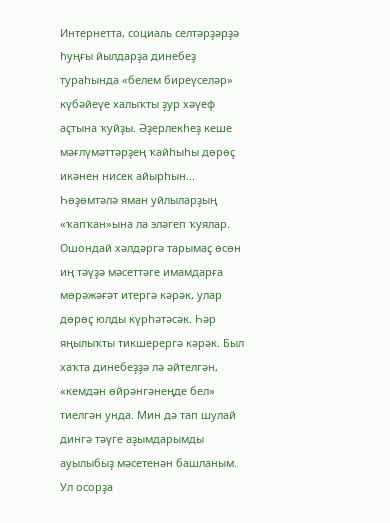Интернетта, социаль селтәрҙәрҙә һуңғы йылдарҙа динебеҙ тураһында «белем биреүселәр» күбәйеүе халыҡты ҙур хәүеф аҫтына ҡуйҙы. Әҙерлекһеҙ кеше мәғлүмәттәрҙең ҡайһыһы дөрөҫ икәнен нисек айырһын... Һөҙөмтәлә яман уйлыларҙың «ҡапҡан»ына ла эләгеп ҡуялар. Ошондай хәлдәргә тарымаҫ өсөн иң тәүҙә мәсеттәге имамдарға мөрәжәғәт итергә кәрәк, улар дөрөҫ юлды күрһәтәсәк. Һәр яңылыҡты тикшерергә кәрәк. Был хаҡта динебеҙҙә лә әйтелгән, «кемдән өйрәнгәнеңде бел» тиелгән унда. Мин дә тап шулай дингә тәүге аҙымдарымды ауылыбыҙ мәсетенән башланым. Ул осорҙа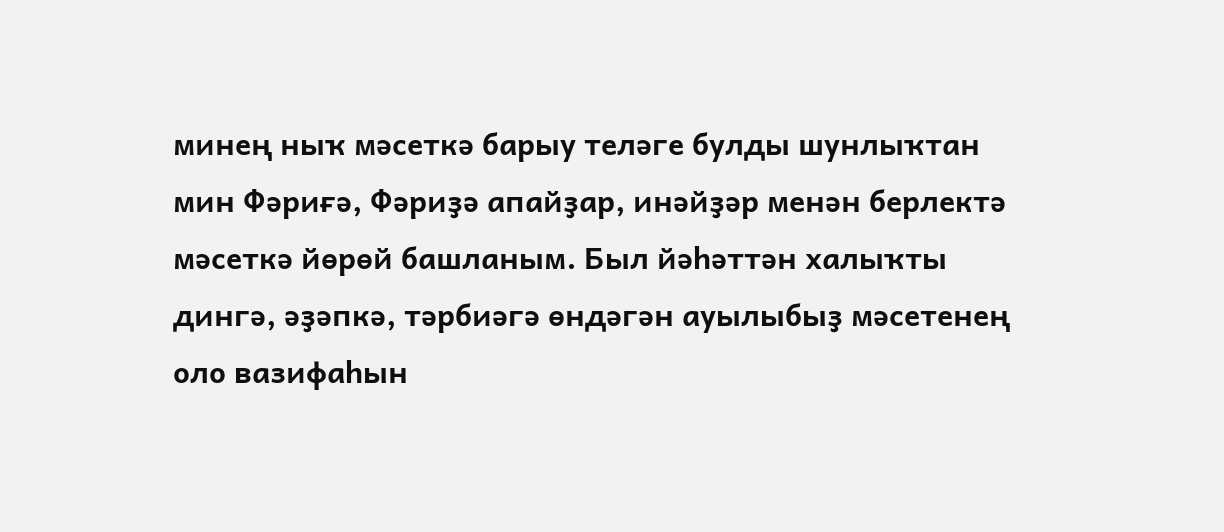минең ныҡ мәсеткә барыу теләге булды шунлыҡтан мин Фәриғә, Фәриҙә апайҙар, инәйҙәр менән берлектә мәсеткә йөрөй башланым. Был йәһәттән халыҡты дингә, әҙәпкә, тәрбиәгә өндәгән ауылыбыҙ мәсетенең оло вазифаһын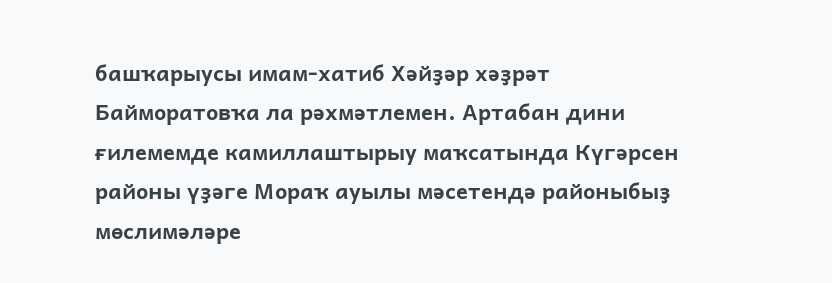башҡарыусы имам-хатиб Хәйҙәр хәҙрәт Байморатовҡа ла рәхмәтлемен. Артабан дини ғилемемде камиллаштырыу маҡсатында Күгәрсен районы үҙәге Мораҡ ауылы мәсетендә районыбыҙ мөслимәләре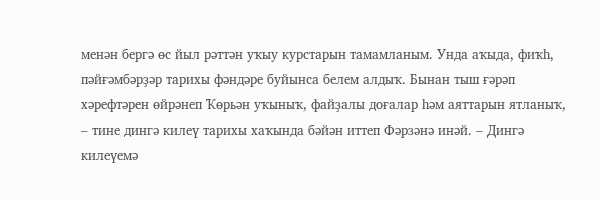менән бергә өс йыл рәттән уҡыу курстарын тамамланым. Унда аҡыда, фиҡһ, пәйғәмбәрҙәр тарихы фәндәре буйынса белем алдыҡ. Бынан тыш ғәрәп хәрефтәрен өйрәнеп Ҡөрьән уҡыныҡ, файҙалы доғалар һәм аяттарын ятланыҡ, – тине дингә килеү тарихы хаҡында бәйән иттеп Фәрзәнә инәй. – Дингә килеүемә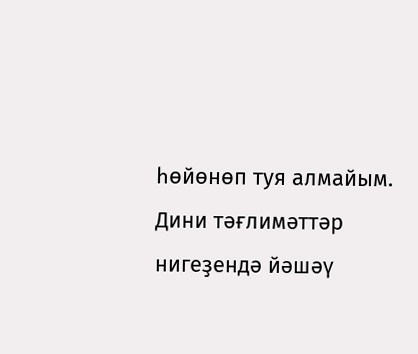һөйөнөп туя алмайым. Дини тәғлимәттәр нигеҙендә йәшәү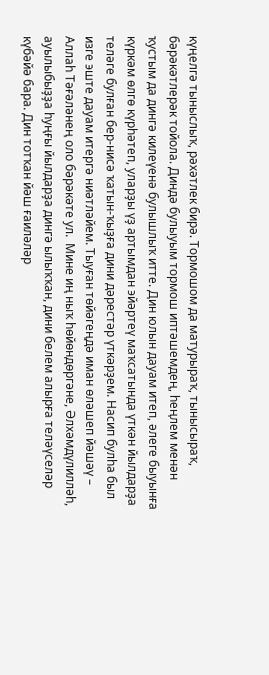күңелгә тыныслыҡ, рәхәтлек бирә. Тормошом да матурыраҡ, тынысыраҡ, бәрәкәтлерәк тойола. Диндә булыуым тормош иптәшемдең, һеңлем менән ҡустым да дингә килеүенә булышлыҡ итте. Дин юлын дауам итеп, әлеге быуынға күркәм өлгө күрһәтеп, уларҙы үҙ артымдан эйәртеү маҡсатында үткән йылдарҙа теләге булған бер-нисә ҡатын-ҡыҙға дини дәрестәр үткәрҙем. Насип булһа был изге эште дауам итергә ниәтләйем. Тыуған төйәгеңдә иман өләшеп йәшәү – Аллаһ Тәғәләнең оло бәрәкәте ул.  Мине иң ныҡ һөйөндөргәне, Әлхәмдүлилләһ, ауылыбыҙҙа һуңғы йылдарҙа дингә ылыҡҡан, дини белем алырға теләүселәр күбәйә бара. Дин тотҡан йәш ғаиләләр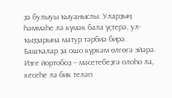ҙә булыуы ҡыуаныслы. Уларҙың һәммәһе лә күмәк бала үҫтерә, ул-ҡыҙҙарына матур тәрбиә бирә. Башҡалар ҙа ошо күркәм өлгөгә эйәрә. Изге йортобоҙ – мәсетебеҙгә олоһо ла, кесеһе лә бик теләп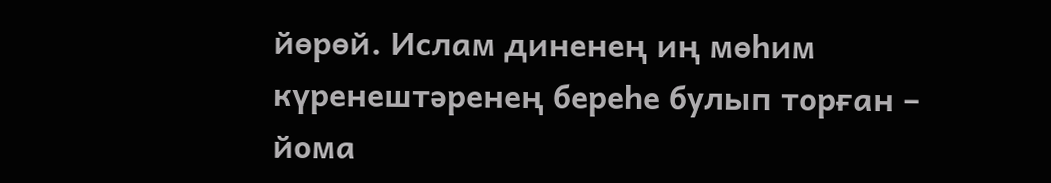йөрөй. Ислам диненең иң мөһим күренештәренең береһе булып торған – йома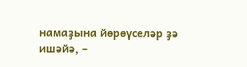намаҙына йөрөүселәр ҙә ишәйә, –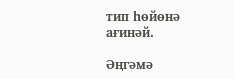тип һөйөнә ағинәй.

Әңгәмә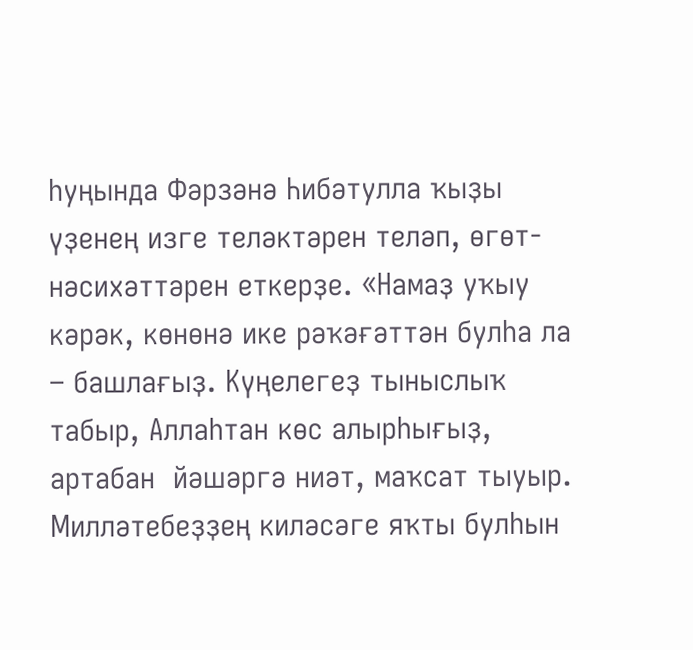һуңында Фәрзәнә Һибәтулла ҡыҙы үҙенең изге теләктәрен теләп, өгөт-нәсихәттәрен еткерҙе. «Намаҙ уҡыу кәрәк, көнөнә ике рәҡәғәттән булһа ла – башлағыҙ. Күңелегеҙ тыныслыҡ табыр, Аллаһтан көс алырһығыҙ, артабан  йәшәргә ниәт, маҡсат тыуыр. Милләтебеҙҙең киләсәге яҡты булһын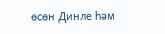өсөн Динле һәм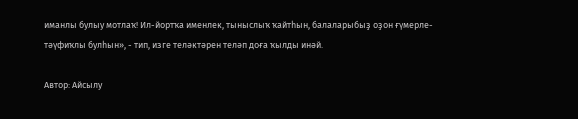иманлы булыу мотлаҡ! Ил-йортҡа именлек, тыныслыҡ ҡайтһын, балаларыбыҙ оҙон ғүмерле-тәүфиҡлы булһын», - тип, изге теләктәрен теләп доға ҡылды инәй.

Автор: Айсылу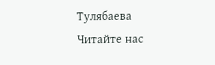Тулябаева
Читайте нас